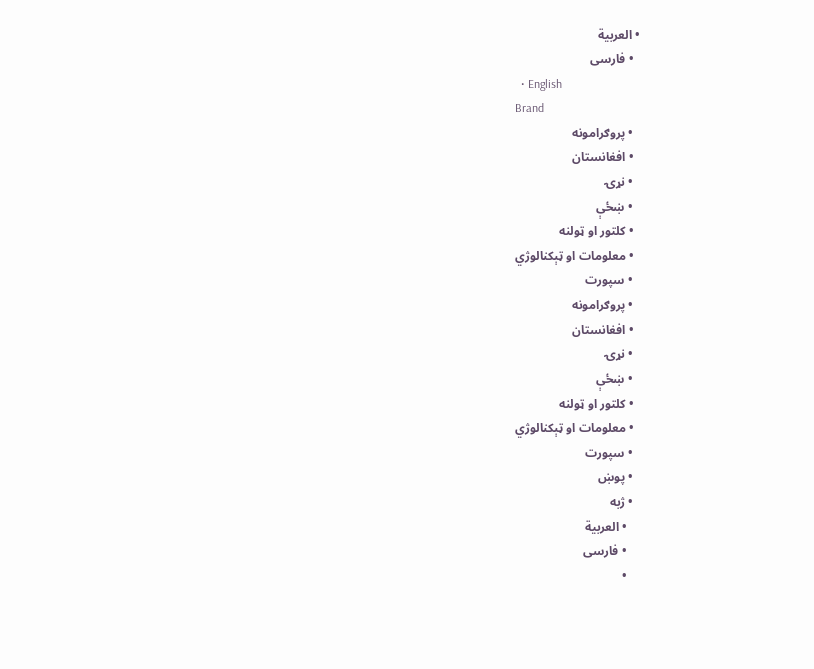• العربية
  • فارسی
  • English
Brand
  • پروګرامونه
  • افغانستان
  • نړۍ
  • ښځې
  • کلتور او ټولنه
  • معلومات او ټېکنالوژي
  • سپورت
  • پروګرامونه
  • افغانستان
  • نړۍ
  • ښځې
  • کلتور او ټولنه
  • معلومات او ټېکنالوژي
  • سپورت
  • پوښ
  • ژبه
    • العربية
    • فارسی
    •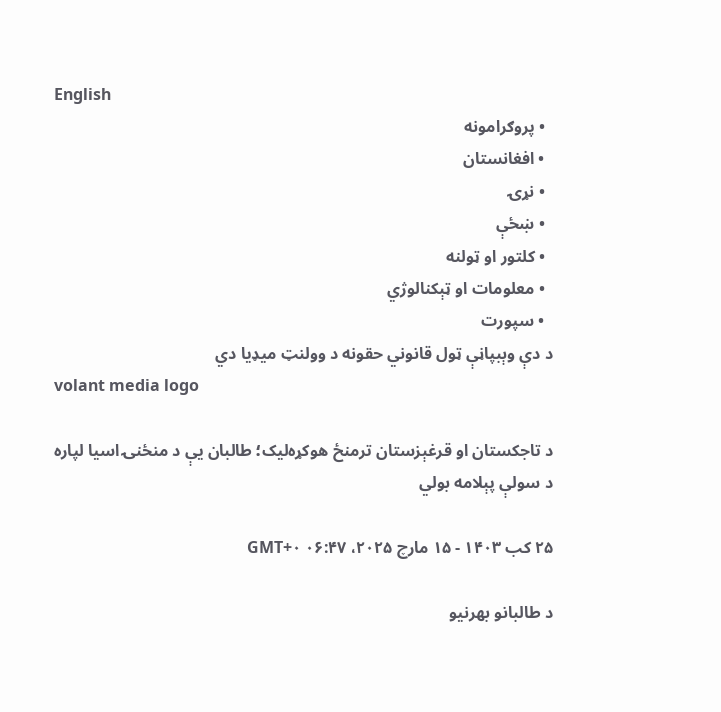English
  • پروګرامونه
  • افغانستان
  • نړۍ
  • ښځې
  • کلتور او ټولنه
  • معلومات او ټېکنالوژي
  • سپورت
د دې وېبپاڼې ټول قانوني حقونه د وولنټ میډیا دي
volant media logo

د تاجکستان او قرغېزستان ترمنځ هوکړه‌لیک؛ طالبان یې د منځنۍ اسیا لپاره د سولې پېلامه بولي

۲۵ کب ۱۴۰۳ - ۱۵ مارچ ۲۰۲۵، ۰۶:۴۷ GMT+۰

د طالبانو بهرنیو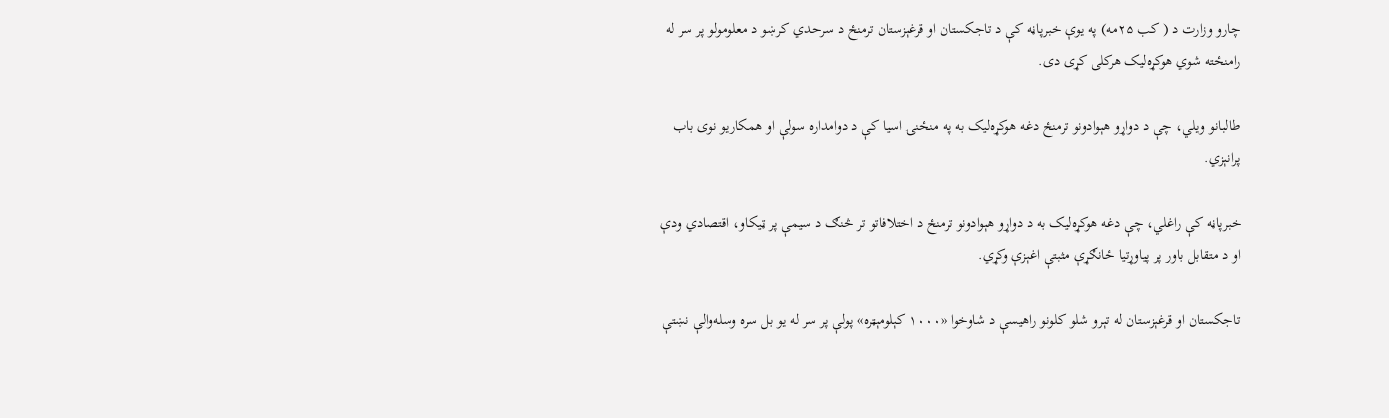چارو وزارت د ( کب ۲۵مه) په یوې خبرپاڼه کې د تاجکستان او قرغېزستان ترمنځ د سرحدي کرښو د معلومولو پر سر له رامنځته شوي هوکړه‌لیک هرکلی کړی دی.

طالبانو ویلي، چې د دواړو هېوادونو ترمنځ دغه هوکړه‌لیک به په منځنۍ اسیا کې د دوامداره سولې او همکاریو نوی باب پرانېزي.

خبرپاڼه کې راغلي، چې دغه هوکړه‌لیک به د دواړو هېوادونو ترمنځ د اختلافاتو تر څنګ د سیمې پر ټیکاو، اقتصادي ودې او د متقابل باور پر پیاوړتیا ځانګړې مثبتې اغېزې وکړي.

تاجکستان او قرغېزستان له تېرو شلو کلونو راهیسې د شاوخوا «۱۰۰۰ کېلومېټره» پولې پر سر له یو بل سره وسله‌والې نښتې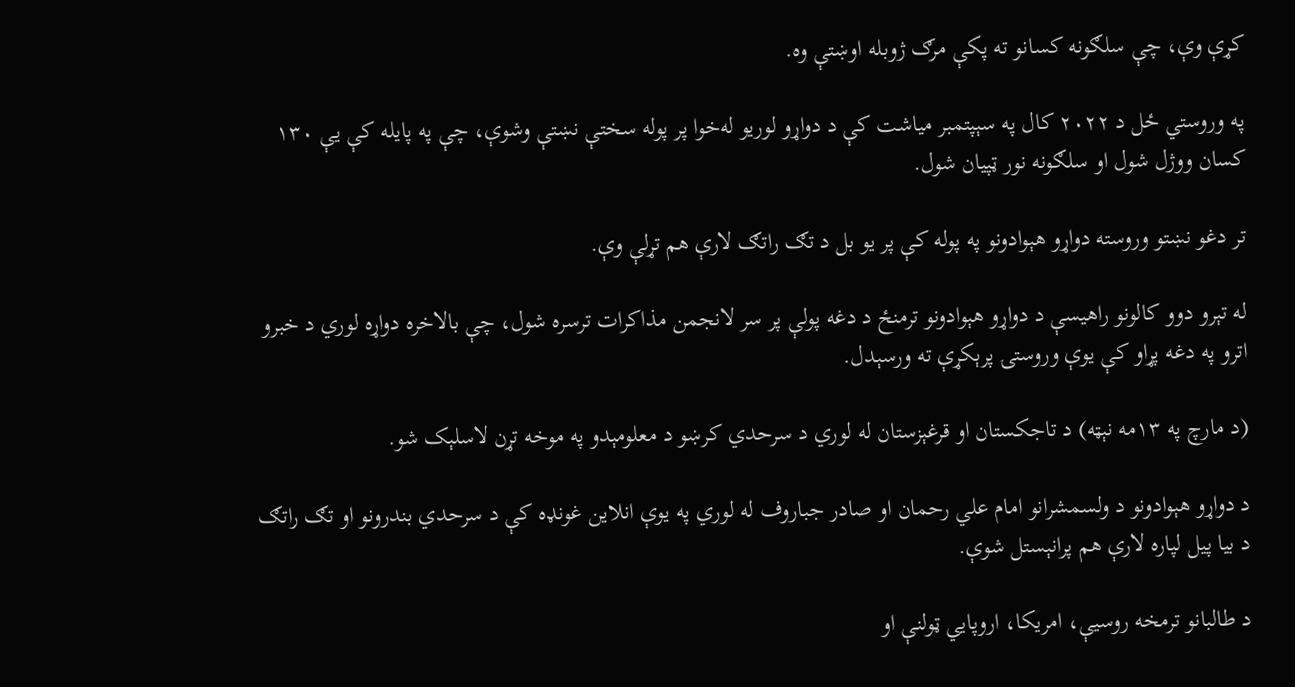کړې وې، چې سلګونه کسانو ته پکې مرګ ژوبله اوښتې وه.

په وروستي ځل د ۲۰۲۲ کال په سېپتمبر میاشت کې د دواړو لوریو له‌خوا پر پوله سختې نښتې وشوې، چې په پایله کې یې ۱۳۰ کسان ووژل شول او سلګونه نور ټپیان شول.

تر دغو نښتو وروسته دواړو هېوادونو په پوله کې پر یو بل د تګ راتګ لارې هم تړلې وې.

له تېرو دوو کالونو راهیسې د دواړو هېوادونو ترمنځ د دغه پولې پر سر لانجمن مذاکرات ترسره شول، چې بالاخره دواړه لوري د خبرو اترو په دغه پړاو کې یوې وروستۍ پرېکړې ته ورسېدل.

(د مارچ په ۱۳مه نېټه) د تاجکستان او قرغېزستان له لوري د سرحدي کرښو د معلومېدو په موخه تړن لاسلېک شو.

د دواړو هېوادونو د ولسمشرانو امام علي رحمان او صادر جباروف له لوري په یوې انلاین غونډه کې د سرحدي بندرونو او تګ راتګ د بیا پیل لپاره لارې هم پرانېستل شوې.

د طالبانو ترمخه روسیې، امریکا، اروپايي ټولنې او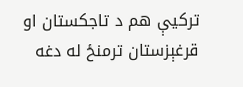ترکیې هم د تاجکستان او قرغېزستان ترمنځ له دغه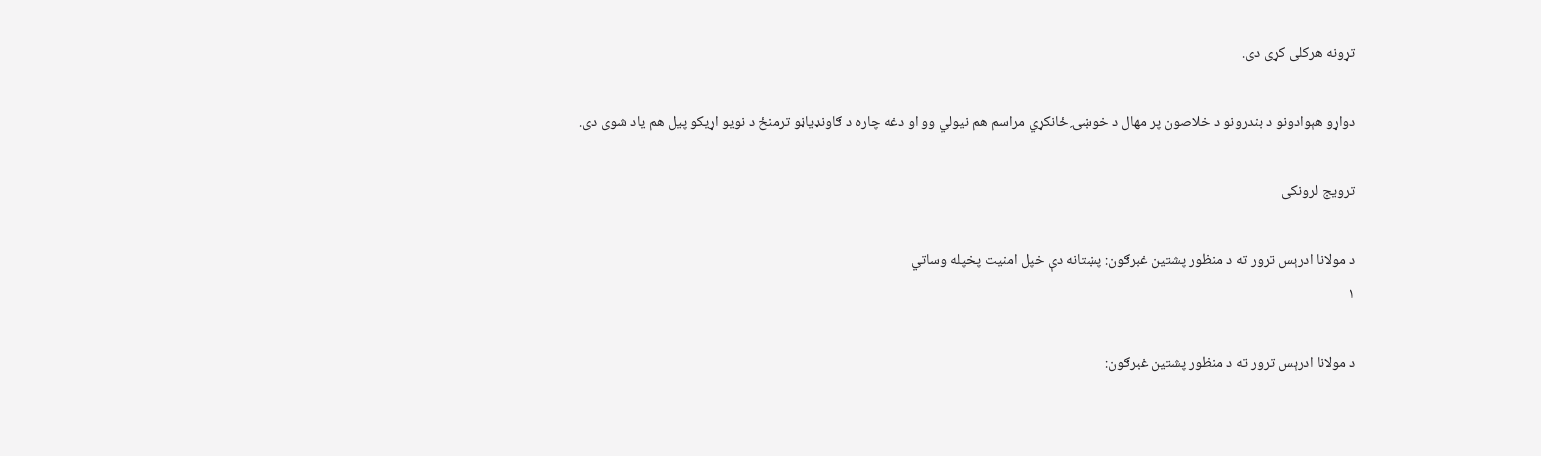تړونه هرکلی کړی دی.

دواړو هېوادونو د بندرونو د خلاصون پر مهال د خوښۍ ځانکړي مراسم هم نیولي وو او دغه چاره د ګاونډیاڼو ترمنځ د نویو اړیکو پیل هم یاد شوی دی.

ترویج لرونکی

د مولانا ادرېس ترور ته د منظور پشتین غبرګون: پښتانه دې خپل امنیت پخپله وساتي
۱

د مولانا ادرېس ترور ته د منظور پشتین غبرګون: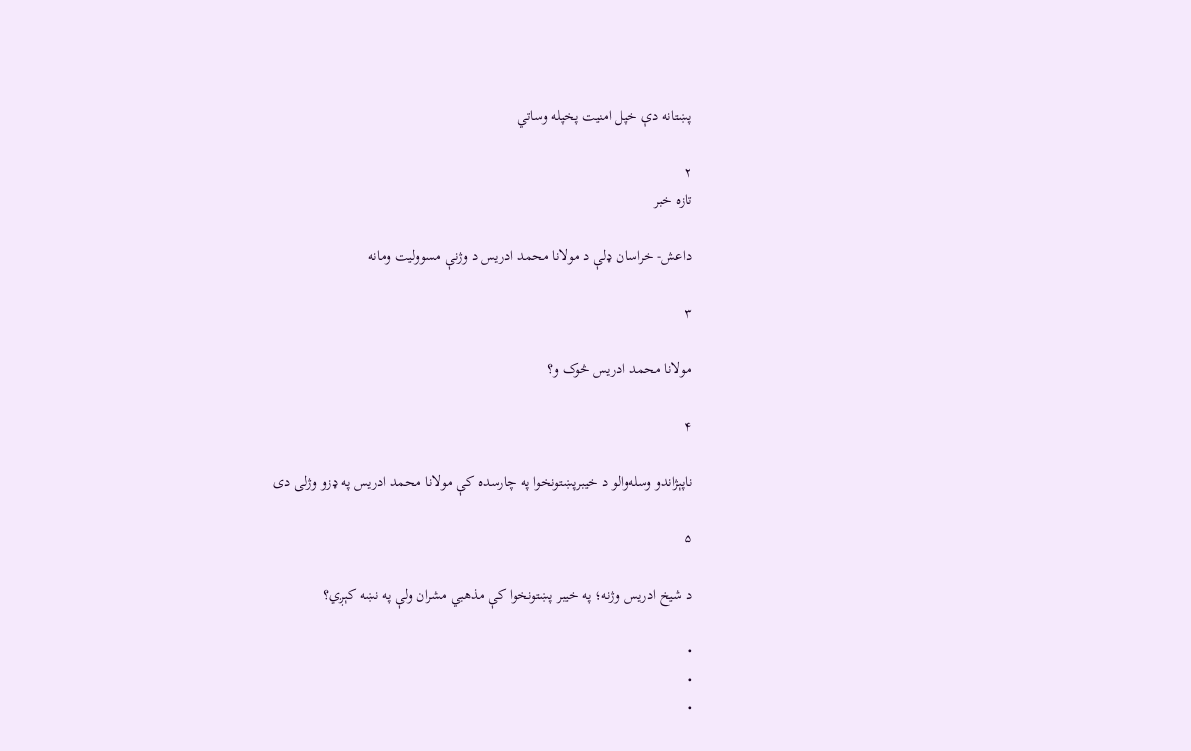پښتانه دې خپل امنیت پخپله وساتي

۲
تازه خبر

داعش- خراسان ډلې د مولانا محمد ادریس د وژنې مسوولیت ومانه

۳

مولانا محمد ادریس څوک و؟

۴

ناپېژاندو وسله‌والو د خیبرپښتونخوا په چارسده کې مولانا محمد ادریس په ډزو وژلی دی

۵

د شیخ ادریس وژنه؛ په خیبر پښتونخوا کې مذهبي مشران ولې په نښه کېږي؟

•
•
•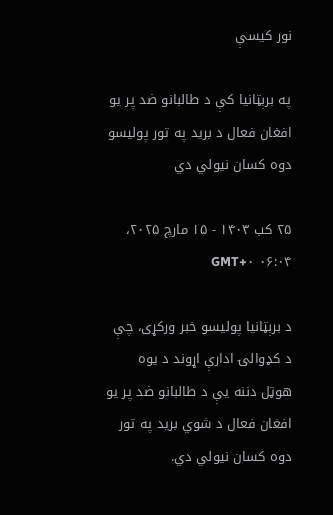نور کیسې

په برېټانیا کې د طالبانو ضد پر یو افغان فعال د برید په تور پولیسو دوه کسان نیولي دي

۲۵ کب ۱۴۰۳ - ۱۵ مارچ ۲۰۲۵، ۰۶:۰۴ GMT+۰

د برېټانیا پولیسو خبر ورکړی، چې د کډوالۍ ادارې اړوند د یوه هوټل دننه یې د طالبانو ضد پر یو افغان فعال د شوي برید په تور دوه کسان نیولي دي.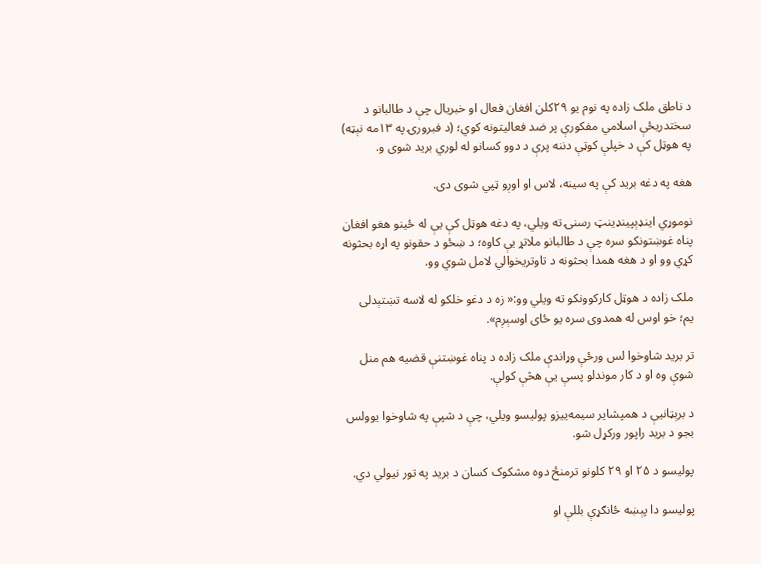د ناطق ملک زاده په نوم یو ۲۹کلن افغان فعال او خبریال چې د طالبانو د سختدریځې اسلامي مفکورې پر ضد فعالیتونه کوي؛ (د فبرورۍ په ۱۳مه نېټه) په هوټل کې د خپلې کوټې دننه پرې د دوو کسانو له لوري برید شوی و.

هغه په دغه برید کې په سینه، لاس او اوږو ټپي شوی دی.

نوموړي اینډېپینډینټ رسنۍ ته ویلي، په دغه هوټل کې یې له ځینو هغو افغان پناه‌ غوښتونکو سره چې د طالبانو ملاتړ یې کاوه؛ د ښځو د حقونو په اړه بحثونه کړي وو او د هغه همدا بحثونه د تاوتریخوالي لامل شوي وو.

ملک‌ زاده د هوټل کارکوونکو ته ویلي وو:« زه د دغو خلکو له لاسه تښتېدلی یم؛ خو اوس له همدوی سره یو ځای اوسېږم».

تر برید شاوخوا لس ورځې وړاندې ملک ‌زاده د پناه غوښتنې قضیه هم منل شوې وه او د کار موندلو پسې یې هڅې کولې.

د برېټانیې د همپشایر سیمه‌ییزو پولیسو ویلي، چې د شپې په شاوخوا یوولس بجو د برید راپور ورکړل شو.

پولیسو د ۲۵ او ۲۹ کلونو ترمنځ دوه مشکوک کسان د برید په تور نیولي دي.

پولیسو دا پېښه ځانګړې بللې او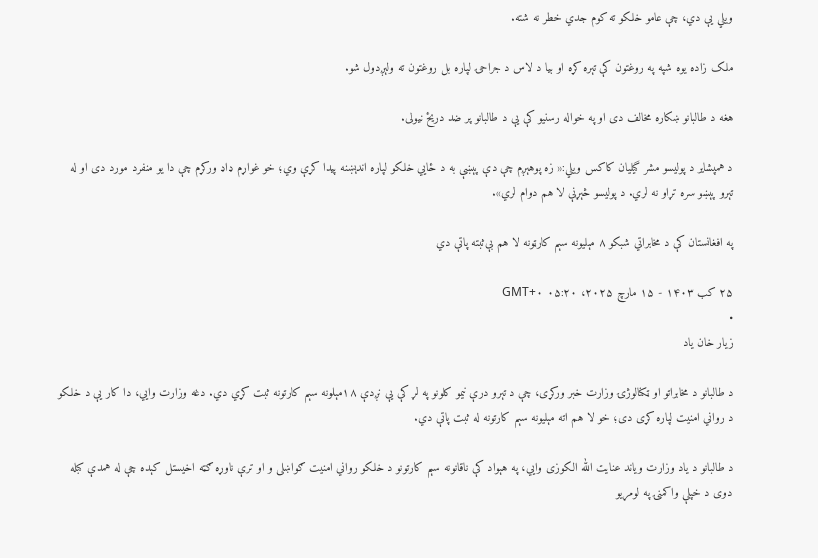ویلي یې دي، چې عامو خلکو ته کوم جدي خطر نه شته.

ملک‌ زاده یوه شپه په روغتون کې تېره کړه او بیا د لاس د جراحۍ لپاره بل روغتون ته ولېږدول شو.

هغه د طالبانو ښکاره مخالف دی او په خواله رسنیو کې یې د طالبانو پر ضد دریځ نیولی.

د همپشایر د پولیسو مشر گیلیان کاکس ویلي:« زه پوهېږم چې دې پېښې به د ځايي خلکو لپاره اندېښنه پیدا کړې وي؛ خو غواړم ډاډ ورکړم چې دا یو منفرد مورد دی او له تېرو پېښو سره تړاو نه لري. د پولیسو څېړنې لا هم دوام لري».

په افغانستان کې د مخابراتي شبکو ۸ مېلیونه سېم کارټونه لا هم بې‌ثبته پاتې دي

۲۵ کب ۱۴۰۳ - ۱۵ مارچ ۲۰۲۵، ۰۵:۲۰ GMT+۰
•
زیار خان یاد

د طالبانو د مخابراتو او ټکنالوژۍ وزارت خبر ورکړی، چې د تېرو درې نیمو کلونو په لړ کې یې نږدې ۱۸مېلونه سېم کارتونه ثبت کړي دي. دغه وزارت وایي، دا کار یې د خلکو د رواني امنیت لپاره کړی دی؛ خو لا هم اته مېلیونه سېم کارتونه له ثبت پاتې دي.

د طالبانو د یاد وزارت ویاند عنایت الله الکوزی وایي، په هېواد کې ناقانونه سېم کارتونو د خلکو رواني امنیت ګواښلی و او ترې ناوړه ګټه اخیستل کېده چې له همدې کبله دوی د خپلې واکمنۍ په لومړیو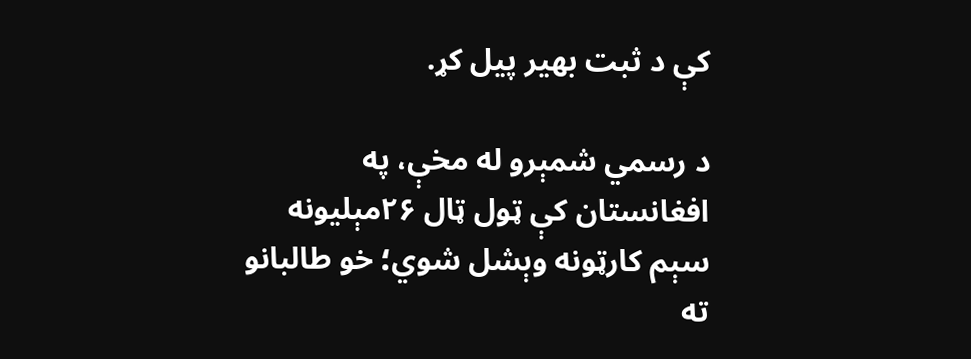کې د ثبت بهیر پیل کړ.

د رسمي شمېرو له مخې، په افغانستان کې ټول ټال ۲۶مېلیونه سېم کارټونه وېشل شوي؛ خو طالبانو ته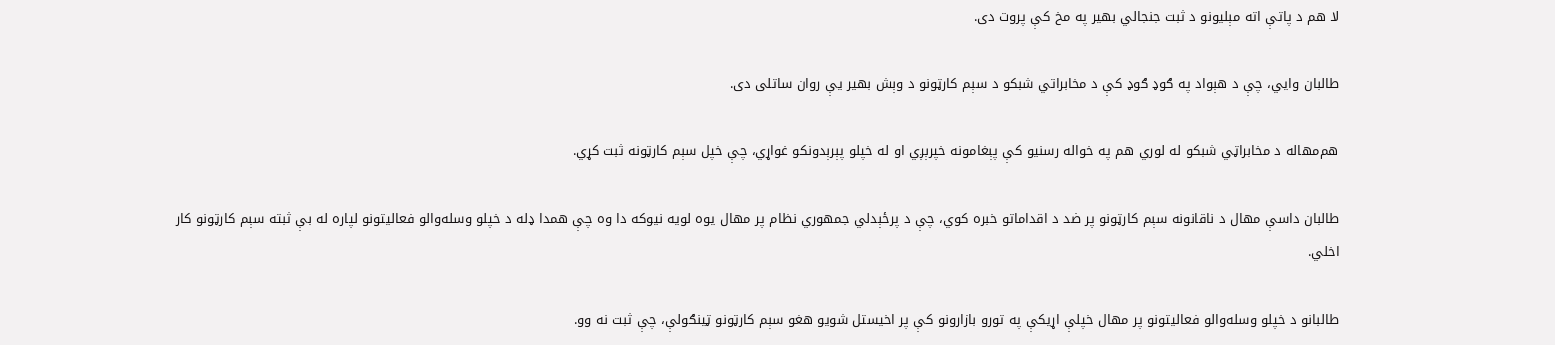لا هم د پاتې اته مېلیونو د ثبت جنجالي بهیر په مخ کې پروت دی.

طالبان وایي، چې د هېواد په ګوډ ګوډ کې د مخابراتي شبکو د سېم کارټونو د وېش بهیر یې روان ساتلی دی.

هم‌مهاله د مخابراټي شبکو له لوري هم په خواله رسنیو کې پېغامونه خپرېږي او له خپلو پېرېدونکو غواړي، چې خپل سېم کارټونه ثبت کړي.

طالبان داسې مهال د ناقانونه سېم کارټونو پر ضد د اقداماتو خبره کوي، چې د پرځېدلي جمهوري نظام پر مهال یوه لویه نیوکه دا وه چې همدا ډله د خپلو وسله‌والو فعالیتونو لپاره له بې ثبته سېم کارټونو کار اخلي.

طالبانو د خپلو وسله‌والو فعالیتونو پر مهال خپلې اړیکې په تورو بازارونو کې پر اخیستل شویو هغو سېم کارټونو ټینګولې، چې ثبت نه وو.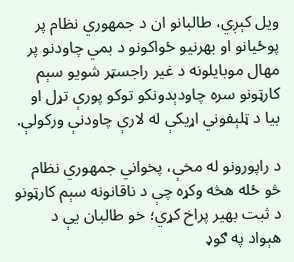ویل کېږي، طالبانو ان د جمهوري نظام پر پوځیانو او بهرنیو ځواکونو د بمي چاودنو پر مهال موبایلونه د غیر راجسټر شویو سېم کارټونو سره چاودېدونکو توکو پورې تړل او بیا د ټلېفوني اړیکې له لارې چاودنې ورکولې.

د راپورونو له مخې، پخواني جمهوري نظام څو ځله هڅه وکړه چې د ناقانونه سېم کارټونو د ثبت بهیر پراخ کړي؛ خو طالبان یې د هېواد په ګوډ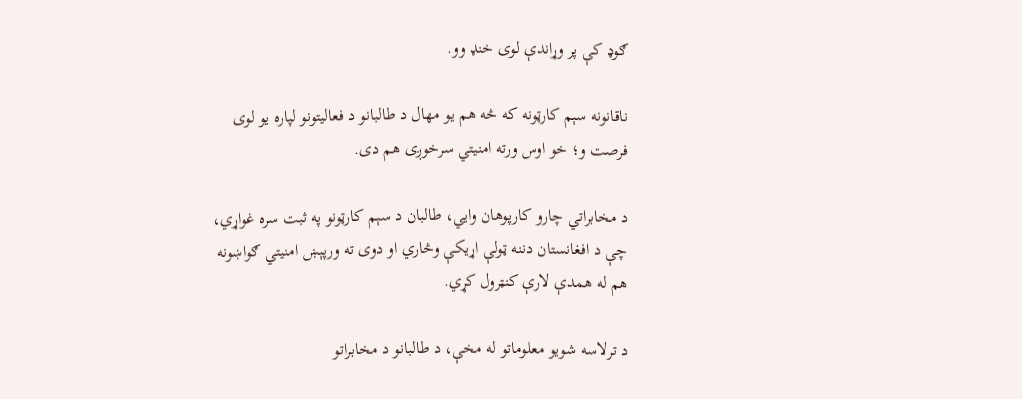ګوډ کې پر وړاندې لوی خنډ وو.

ناقانونه سېم کارټونه که څه هم یو مهال د طالبانو د فعالیتونو لپاره یو لوی فرصت و؛ خو اوس ورته امنیتي سرخوږی هم دی.

د مخابراتي چارو کارپوهان وايي، طالبان د سېم کارټونو په ثبت سره غواړي، چې د افغانستان دننه ټولې اړیکې وڅاري او دوی ته ورپېښ امنیتي ګواښونه هم له همدې لارې کنټرول کړي.

د ترلاسه شویو معلوماتو له مخې، د طالبانو د مخابراتو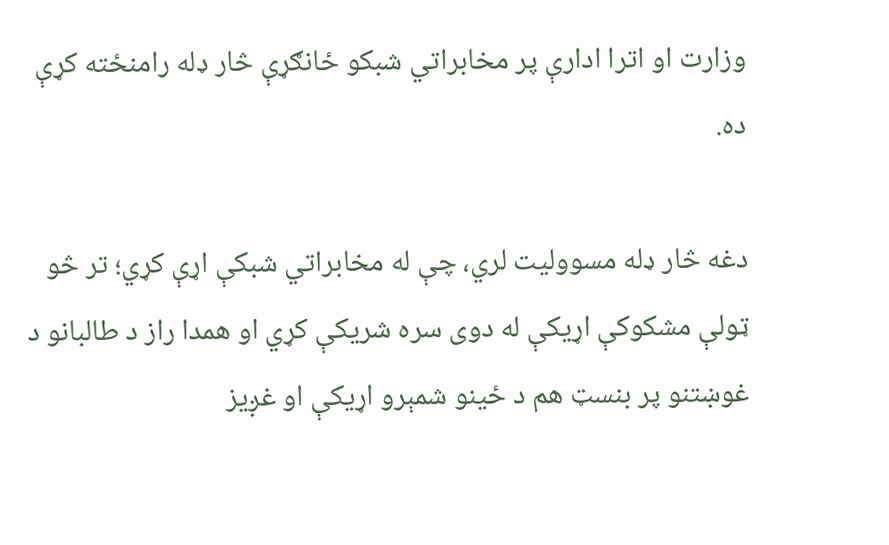وزارت او اترا ادارې پر مخابراتي شبکو ځانګړې څار ډله رامنځته کړې ده.

دغه څار ډله مسوولیت لري، چې له مخابراتي شبکې اړې کړي؛ تر څو ټولې مشکوکې اړیکې له دوی سره شریکې کړي او همدا راز د طالبانو د غوښتنو پر بنسټ هم د ځینو شمېرو اړیکې او غږیز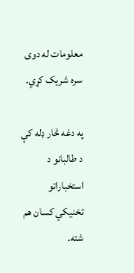معلومات له دوی سره شریک کړي.

په دغه څار ډله کې د طالبانو د استخباراتو تخنیکي کسان هم شته.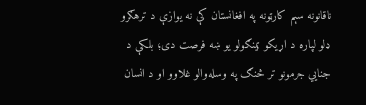ناقانونه سېم کارټونه په افغانستان کې نه یوازې د ترهګرو ډلو لپاره د اړیکو ټینګولو یو ښه فرصت دی؛ بلکې د جنایي جرمونو تر څنګ په وسله‌والو غلاوو او د انسان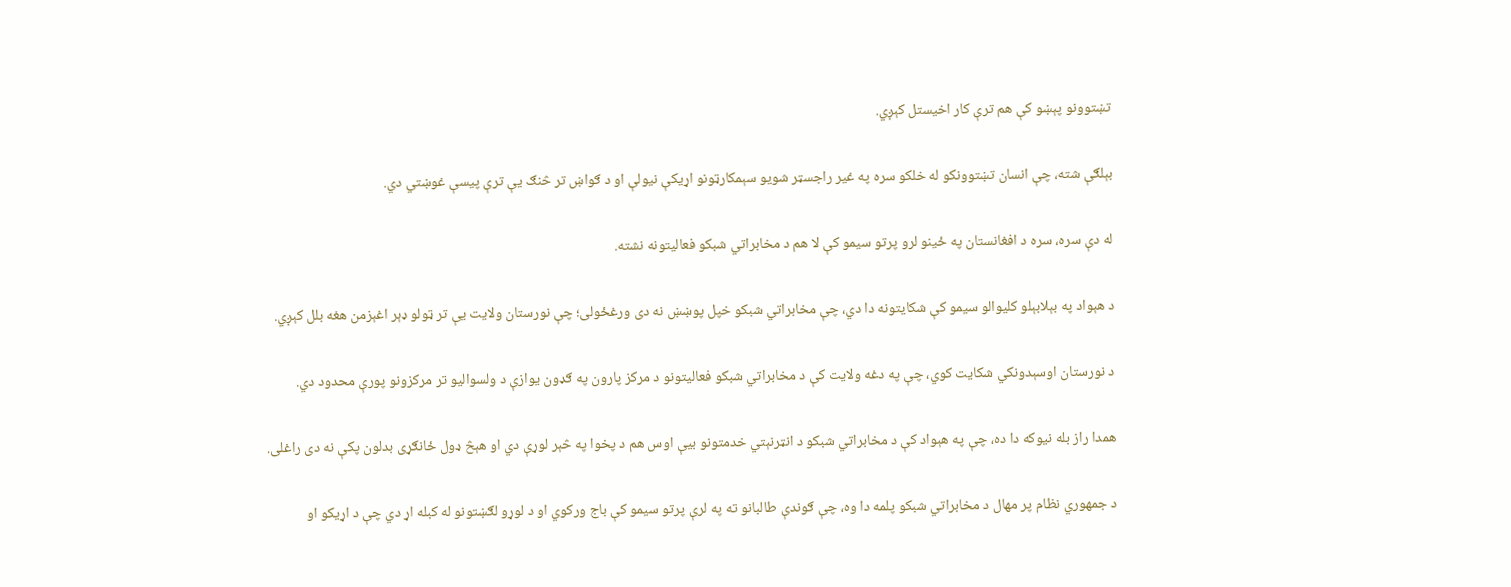تښتوونو پېښو کې هم ترې کار اخیستل کېږي.

بېلګې شته، چې انسان تښتوونکو له خلکو سره په غیر راجسټر شویو سېمکارټونو اړیکې نیولې او د ګواښ تر څنګ یې ترې پیسې غوښتي دي.

له دې سره، سره د افغانستان په ځینو لرو پرتو سیمو کې لا هم د مخابراتي شبکو فعالیتونه نشته.

د هېواد په بېلابېلو کلیوالو سیمو کې شکایتونه دا دي، چې مخابراتي شبکو خپل پوښښ نه دی ورغځولی؛ چې نورستان ولایت یې تر ټولو ډېر اغېزمن هغه بلل کېږي.

د نورستان اوسېدونکي شکایت کوي، چې په دغه ولایت کې د مخابراتي شبکو فعالیتونو د مرکز پارون په ګډون یوازې د ولسوالیو تر مرکزونو پورې محدود دي.

همدا راز بله نیوکه دا ده، چې په هېواد کې د مخابراتي شبکو د انټرنېتي خدمتونو بیې اوس هم د پخوا په څېر لوړې دي او هېڅ ډول ځانګړی بدلون پکې نه دی راغلی.

د جمهوري نظام پر مهال د مخابراتي شبکو پلمه دا وه، چې ګوندې طالبانو ته په لرې پرتو سیمو کې باج ورکوي او د لوړو لګښتونو له کبله اړ دي چې د اړیکو او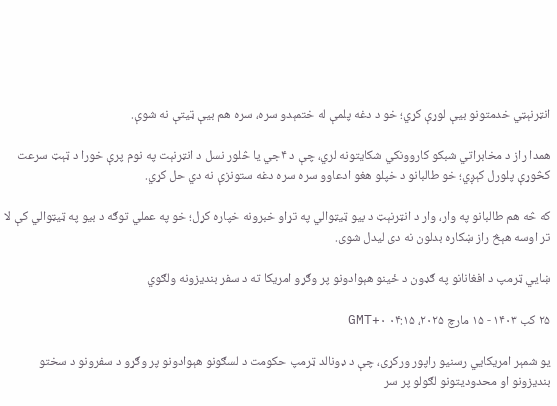انټرنېټي خدمتونو بیې لوړې کړي؛ خو د دغه پلمې له ختمېدو سره، سره هم بیې ټیتې نه شوې.

همدا راز د مخابراتي شبکو کاروونکي شکایتونه لري، چې د ۴جي یا څلور نسل د انټرنېت په نوم پرې خورا د ټېټ سرعت کڅوړې پلورل کېږي؛ خو طالبانو د خپلو هغو ادعاوو سره سره دغه ستونزې نه دي حل کړي.

که څه هم طالبانو په وار، وار د انټرنېټ د بیو ټیټوالي په تړاو خبرونه خپاره کړل؛ خو په عملي توګه د بیو په ټیټوالي کې لا تر اوسه هېڅ راز ښکاره بدلون نه دی لیدل شوی.

ښايي ټرمپ د افغانانو په ګډون د ځینو هېوادونو پر وګړو امریکا ته د سفر بندیزونه ولګوي

۲۵ کب ۱۴۰۳ - ۱۵ مارچ ۲۰۲۵، ۰۴:۱۵ GMT+۰

یو شمېر امریکايي رسنیو راپور ورکړی، چې د ډونالد ټرمپ حکومت د لسګونو هېوادونو پر وګړو د سفرونو د سختو بندیزونو او محدودیتونو لګولو پر سر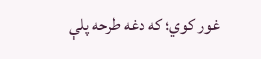غور کوي؛ که دغه طرحه پلې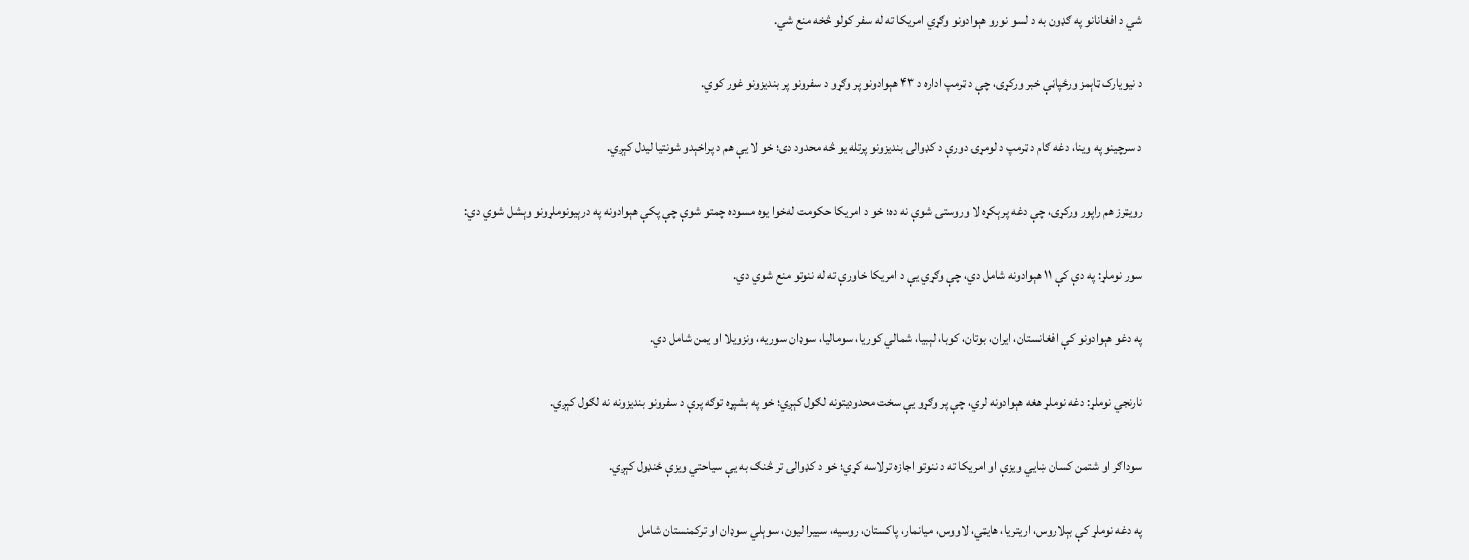شي د افغانانو په ګډون به د لسو نورو هېوادونو وګړي امریکا ته له سفر کولو څخه منع شي.

د نیویارک ټاېمز ورځپاڼې خبر ورکړی، چې د ټرمپ اداره د ۴۳ هېوادونو پر وګړو د سفرونو پر بندیزونو غور کوي.

د سرچینو په وینا، دغه ګام د ټرمپ د لومړۍ دورې د کډوالۍ بندیزونو پرتله یو څه محدود دی؛ خو لا یې هم د پراخېدو شونتیا لیدل کېږي.

رویټرز هم راپور ورکړی، چې دغه پرېکړه لا وروستۍ شوې نه ده؛ خو د امریکا حکومت له‌خوا یوه مسوده چمتو شوې چې پکې هېوادونه په درېیونوملړونو وېشل شوي دي:

سور نوملړ: په دې کې ۱۱ هېوادونه شامل دي، چې وګړي یې د امریکا خاورې ته له ننوتو منع شوي دي.

په دغو هېوادونو کې افغانستان، ایران، بوتان، کوبا، لېبیا، شمالي کوریا، سومالیا، سوډان سوریه، ونزویلا او یمن شامل دي.

نارنجي نوملړ: دغه نوملړ هغه هېوادونه لري، چې پر وګړو یې سخت محدودیتونه لګول کېږي؛ خو په بشپړه توګه پرې د سفرونو بندیزونه نه لګول کېږي.

سوداګر او شتمن کسان ښايي ویزې او امریکا ته د ننوتو اجازه ترلاسه کړي؛ خو د کډوالۍ تر څنګ به یې سیاحتي ویزې ځنډول کېږي.

په دغه نوملړ کې بېلاروس، اریتریا، هایټي، لاووس، میانمار، پاکستان، روسیه، سییرا لیون، سوېلي سوډان او ترکمنستان شامل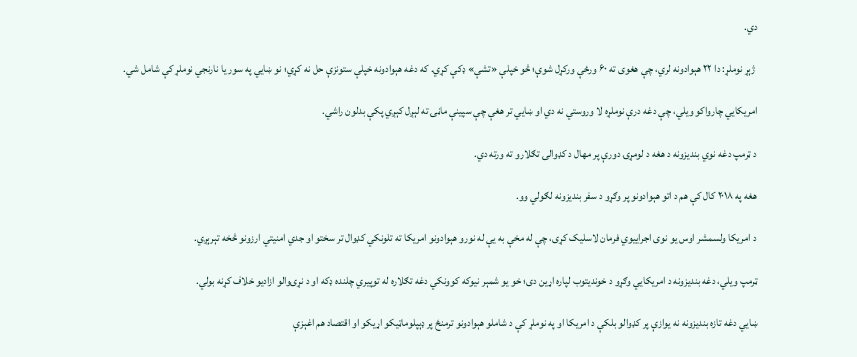دي.

 ژېړ نوملړ: دا ۲۲ هېوادونه لري، چې هغوی ته ۶۰ ورځې ورکړل شوې؛ څو خپلې «تشې» ډکې کړي. که دغه هېوادونه خپلې ستونزې حل نه کړي؛ نو ښایي په سور یا نارنجي نوملړ کې شامل شي.

امریکايي چارواکو ویلي، چې دغه درې نوملړه لا وروستي نه دي او ښايي تر هغې چې سپینې ماڼۍ ته لېږل کېږي پکې بدلون راشي.

د ټرمپ دغه نوي بندیزونه د هغه د لومړۍ دورې پر مهال د کډوالۍ تګلارو ته ورته دي.

هغه په ۲۰۱۸ کال کې هم د اتو هېوادونو پر وګړو د سفر بندیزونه لګولي وو.

د امریکا ولسمشر اوس یو نوی اجراییوي فرمان لاسلیک کړی، چې له مخې به یې له نورو هېوادونو امریکا ته تلونکي کډوال تر سختو او جدي امنیتي‌ ارزونو څخه تېرېږي.

ټرمپ ویلي، دغه بندیزونه د امریکايي وګړو د خوندیتوب لپاره اړین دی؛ خو یو شمېر نیوکه کوونکي دغه تګلاره له توپیري چلنده ډکه او د نړۍوالو ازادیو خلاف کړنه بولي.

ښايي دغه تازه بندیزونه نه یوازې پر کډوالو بلکې د امریکا او په نوملړ کې د شاملو هېوادونو ترمنځ پر ډېپلوماټیکو اړیکو او اقتصاد هم اغېزې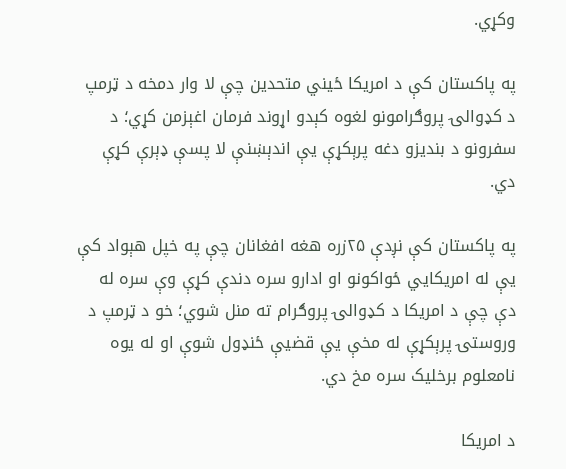وکړي.

په پاکستان کې د امریکا ځیني متحدین چې لا وار دمخه د ټرمپ د کډوالۍ پروګرامونو لغوه کېدو اړوند فرمان اغېزمن کړي؛ د سفرونو د بندیزو دغه پرېکړې یې اندېښنې لا پسې ډېرې کړې دي.

په‌ پاکستان کې نږدې ۲۵زره هغه افغانان چې په خپل هېواد کې یې له امریکایي ځواکونو او ادارو سره دندې کړې وې سره له دې چې د امریکا د کډوالۍ پروګرام ته منل شوي؛ خو د ټرمپ د وروستۍ پرېکړې له مخې یې قضیې ځنډول شوې او له یوه نامعلوم برخلیک سره مخ دي.

د امریکا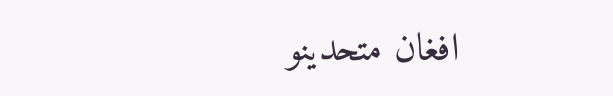افغان متحدینو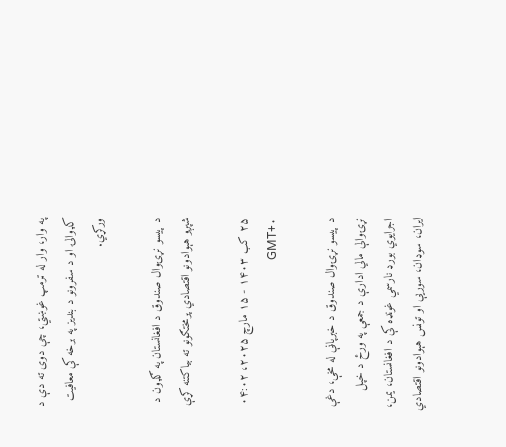په وار، وار له ټرمپ غوښتي، چې دوی ته دې د کډوالۍ او د سفرونو د بندیز په برخه کې معافیت ورکړي.

د پیسو نړۍوال صندوق د افغانستان په ګډون د شپږو هېوادونو اقتصادي پرمختګونو ته بیاکتنه کړې

۲۵ کب ۱۴۰۳ - ۱۵ مارچ ۲۰۲۵، ۰۴:۰۲ GMT+۰

د پیسو نړۍوال صندوق د خبرپاڼې له مخې، دغې نړۍوالې مالي ادارې د جمعې په ورځ د خپل اجرایوي بورډ نارسمي غونډه کې د افغانستان، یمن، ایران، سوډان، سوریې او تونس هېوادونو اقتصادي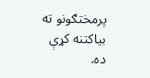پرمختګونو ته بیاکتنه کړې ده.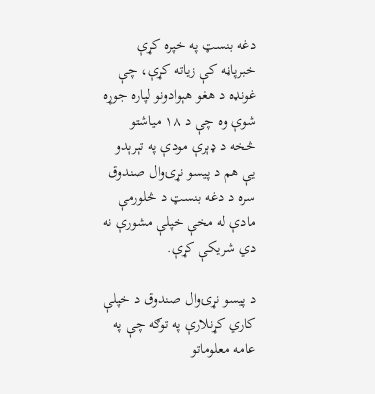دغه بنسټ په خپره کړې خبرپاڼه کې زیاته کړې، چې غونډه د هغو هېوادونو لپاره جوړه شوې وه چې د ۱۸ میاشتو څخه د ډېرې مودې په تېرېدو یې هم د پیسو نړۍوال صندوق سره د دغه بنسټ د څلورمې مادې له مخې خپلې مشورې نه دي شریکې کړې.

د پیسو نړۍوال صندوق د خپلې کاري کړنلارې په توګه چې په عامه معلوماتو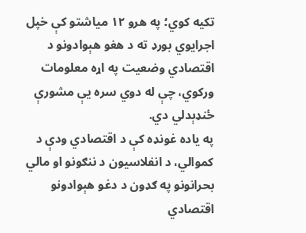تکیه کوي؛ په هرو ۱۲ میاشتو کې خپل اجرایوي بورډ ته د هغو هېوادونو د اقتصادي وضعیت په اړه معلومات ورکوي، چې له دوي سره یې مشورې ځنډېدلي دي.
په یاده غونډه کې د اقتصادي ودې د کموالي، د انفلاسیون د ننګونو او مالي بحرانونو په ګډون د دغو هېوادونو اقتصادي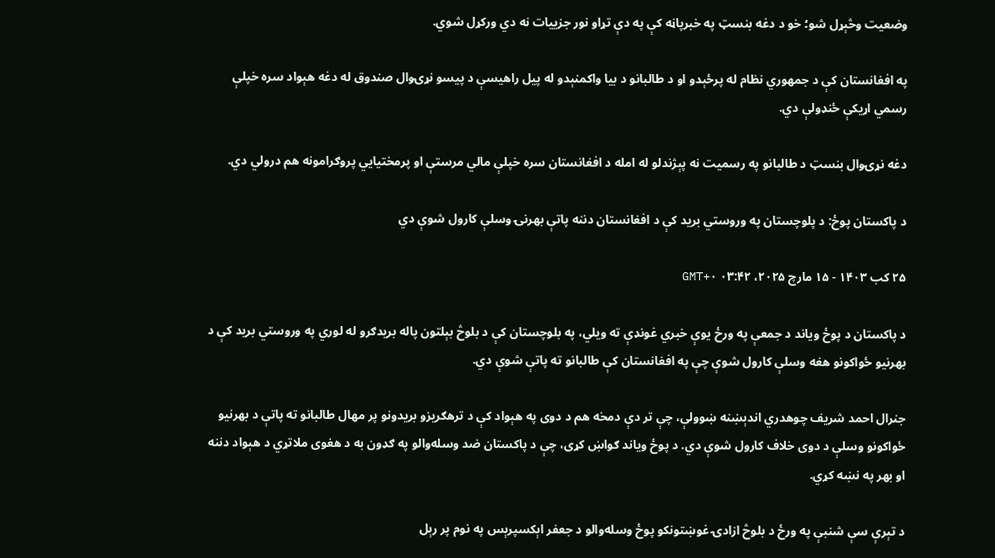وضعیت وڅېړل شو؛ خو د دغه بنسټ په خبرپاڼه کې په دې تړاو نور جزییات نه دي ورکړل شوي.

په افغانستان کې د جمهوري نظام له پرځېدو او د طالبانو د بیا واکمنېدو له پیل راهیسې د پیسو نړۍوال صندوق له دغه هېواد سره خپلې رسمي اړیکې ځنډولې دي.

دغه نړۍوال بنسټ د طالبانو په رسمیت نه پېژندلو له امله د افغانستان سره خپلې مالي مرستې او پرمختیایي پروګرامونه هم درولي دي.

د پاکستان پوځ: د پلوچستان په وروستي برید کې د افغانستان دننه پاتې بهرنۍ وسلې کارول شوې دي

۲۵ کب ۱۴۰۳ - ۱۵ مارچ ۲۰۲۵، ۰۳:۴۲ GMT+۰

د پاکستان د پوځ ویاند د جمعې په ورځ یوې خبري غونډې ته ویلي، په بلوچستان کې د بلوڅ بېلتون پاله بریدګرو له لوري په وروستي برید کې د بهرنیو ځواکونو هغه وسلې کارول شوې چې په افغانستان کې طالبانو ته پاتې شوې دي.

جنرال احمد شریف چوهدري اندېښنه ښوولې، چې تر دې دمخه هم د دوی په هېواد کې د ترهګریزو بریدونو پر مهال طالبانو ته پاتې د بهرنیو ځواکونو وسلې د دوی خلاف کارول شوې دي. د پوځ ویاند ګواښ‌ کړی، چې د پاکستان ضد وسله‌والو په ګډون به د هغوی ملاتړي د هېواد دننه او بهر په نښه کړي.

د تېرې سې شنبې په ورځ د بلوڅ ازادۍ غوښتونکو پوځ وسله‌والو د جعفر اېکسپرېس په نوم پر رېل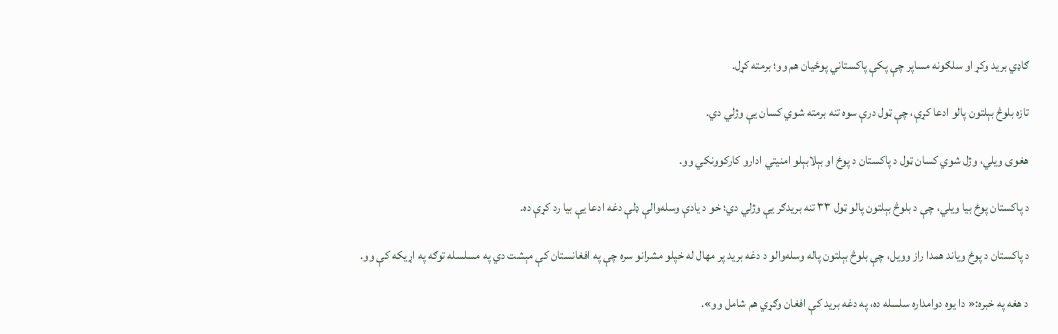ګاډي برید وکړ او سلګونه مساپر چې پکې پاکستاني پوځیان هم وو؛ برمته کړل.

تازه بلوڅ بېلتون پالو ادعا کړې، چې ټول درې سوه تنه برمته شوي کسان یې وژلي دي.

هغوی ویلي، وژل شوي کسان ټول د پاکستان د پوځ او بېلابېلو امنیتي ادارو کارکوونکي وو.

د پاکستان پوځ بیا ویلي، چې د بلوڅ بېلتون پالو ټول ۳۳ تنه بریدګر یې وژلي دي؛ خو د یادې وسله‌والې ډلې دغه ادعا یې بیا رد کړې ده.

د پاکستان د پوځ ویاند همدا راز وویل، چې بلوڅ بېلتون پاله وسله‌والو د دغه برید پر مهال له خپلو مشرانو سره چې په افغانستان کې مېشت دي په مسلسله توګه په اړیکه کې وو.

د هغه په خبره:« دا یوه دوامداره سلسله ده، په دغه برید کې افغان وګړي‌ هم شامل وو».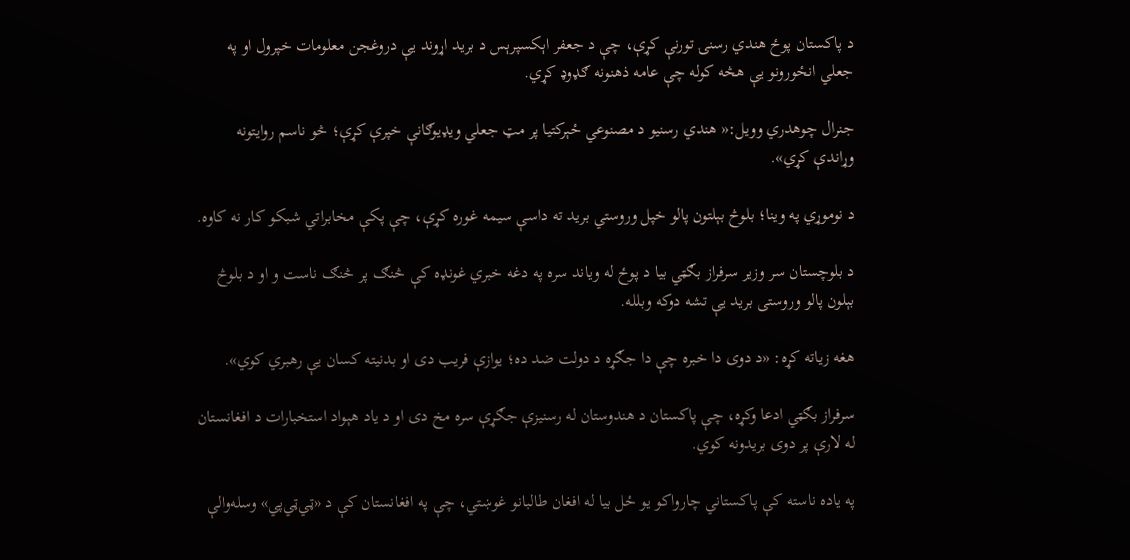د‌ پاکستان پوځ هندي رسنۍ تورنې کړې، چې د جعفر اېکسپرېس د برید اړوند یې دروغجن معلومات خپرول او په جعلي انځورونو یې هڅه کوله چې عامه ذهنونه ګډوډ کړي.

جنرال چوهدري وویل:« هندي رسنیو د مصنوعي ځېرکتیا پر مټ جعلي ویډیوګانې خپرې کړې؛ څو ناسم روایتونه وړاندې کړي».

د نوموړي په وینا؛ بلوڅ بېلتون پالو خپل وروستي برید ته داسې سیمه غوره کړې، چې پکې مخابراتي شبکو کار نه کاوه.

د بلوچستان سر وزیر سرفراز بګټي بیا د پوځ له ویاند سره په دغه خبري غونډه کې څنګ پر څنګ ناست و او د بلوڅ بېلون پالو وروستی برید یې تشه دوکه وبلله.

هغه زیاته کړه: «د دوی دا خبره چې دا جګړه د دولت ضد ده؛ یوازې فریب دی او بدنیته کسان یې رهبري کوي».

سرفراز بګټي ادعا وکړه، چې پاکستان د هندوستان له رسنیزې جګړې سره مخ دی او د یاد هېواد استخبارات د افغانستان له لارې پر دوی بریدونه کوي.

په یاده ناسته کې پاکستاني چارواکو یو ځل بیا له افغان طالبانو غوښتي، چې په افغانستان کې د «ټي‌ټي‌پي» وسله‌والې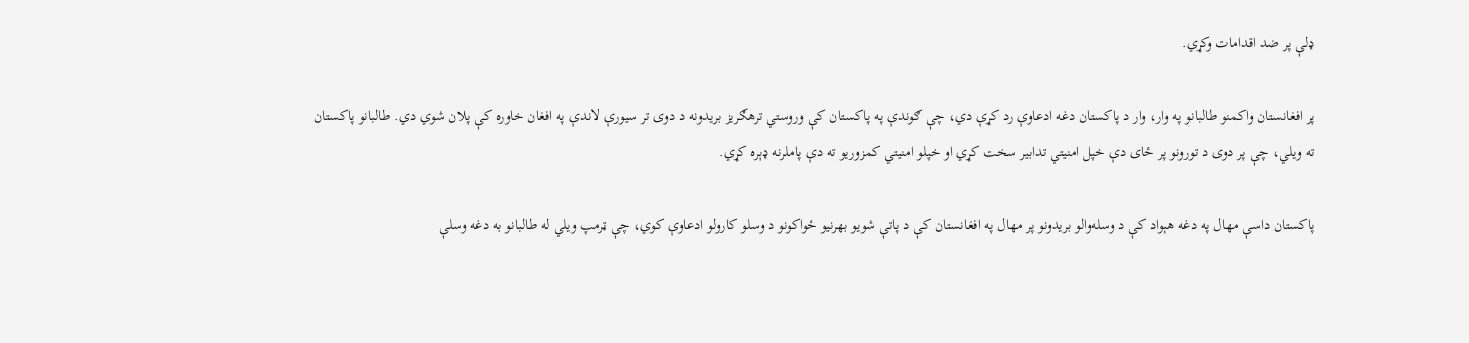ډلې پر ضد اقدامات وکړي.

پر افغانستان واکمنو طالبانو په وار، وار د پاکستان دغه ادعاوې رد کړې دي، چې ګوندې په پاکستان کې وروستي ترهګریز بریدونه د دوی تر سیورې لاندې په افغان خاوره کې پلان شوي دي. طالبانو پاکستان ته ویلي، چې پر دوی د تورونو پر ځای دې خپل امنیتي تدابیر سخت کړي‌ او خپلو امنیتي‌ کمزوریو ته دې پاملرنه ډېره کړي.

پاکستان داسې مهال په دغه هېواد کې د وسله‌والو بریدونو پر مهال په افغانستان کې د پاتې شویو بهرنیو ځواکونو د وسلو کارولو ادعاوې کوي، چې ټرمپ ویلي له طالبانو به دغه وسلې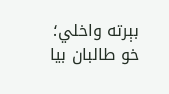بېرته واخلي؛ خو طالبان بیا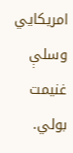امریکایي وسلې غنیمت بولي.